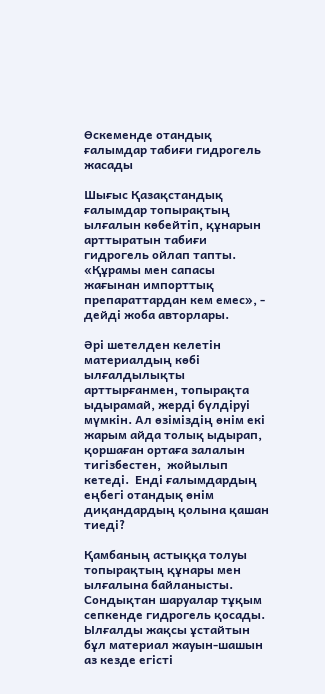Өскеменде отандық ғалымдар табиғи гидрогель жасады

Шығыс Қазақстандық ғалымдар топырақтың ылғалын көбейтіп, құнарын арттыратын табиғи гидрогель ойлап тапты. «Құрамы мен сапасы жағынан импорттық препараттардан кем емес», - дейді жоба авторлары.

Әрі шетелден келетін материалдың көбі ылғалдылықты арттырғанмен, топырақта ыдырамай, жерді бүлдіруі мүмкін. Ал өзіміздің өнім екі жарым айда толық ыдырап, қоршаған ортаға залалын тигізбестен,  жойылып кетеді.  Енді ғалымдардың еңбегі отандық өнім диқандардың қолына қашан тиеді?

Қамбаның астыққа толуы топырақтың құнары мен ылғалына байланысты. Сондықтан шаруалар тұқым сепкенде гидрогель қосады. Ылғалды жақсы ұстайтын бұл материал жауын-шашын аз кезде егісті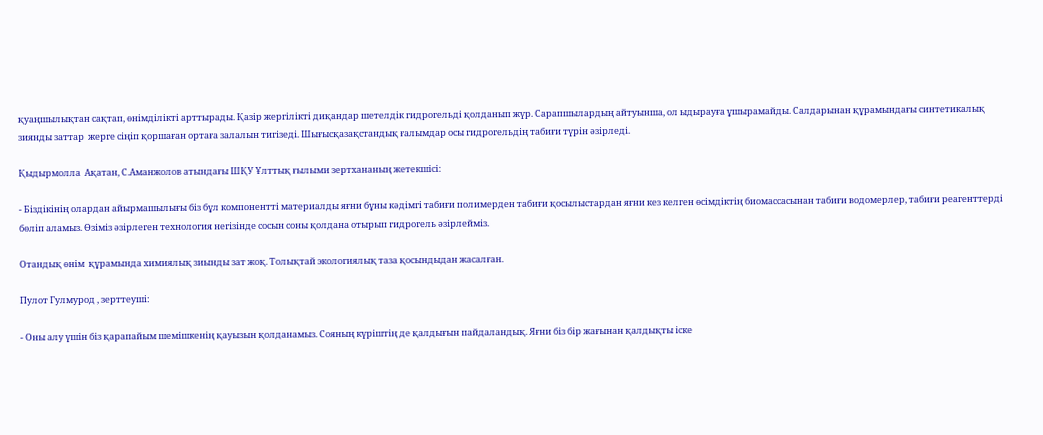қуаңшылықтан сақтап, өнімділікті арттырады. Қазір жергілікті диқандар шетелдік гидрогельді қолданып жүр. Сарапшылардың айтуынша, ол ыдырауға ұшырамайды. Салдарынан құрамындағы синтетикалық зиянды заттар  жерге сіңіп қоршаған ортаға залалын тигізеді. Шығысқазақстандық ғалымдар осы гидрогельдің табиғи түрін әзірледі.

Қыдырмолла  Ақатан, С.Аманжолов атындағы ШҚУ Ұлттық ғылыми зертхананың жетекшісі:

- Біздікінің олардан айырмашылығы біз бұл компонентті материалды яғни бұны кәдімгі табиғи полимерден табиғи қосылыстардан яғни кез келген өсімдіктің биомассасынан табиғи водомерлер, табиғи реагенттерді бөліп аламыз. Өзіміз әзірлеген технология негізінде сосын соны қолдана отырып гидрогель әзірлейміз.

Отандық өнім  құрамында химиялық зиынды зат жоқ. Толықтай экологиялық таза қосындыдан жасалған.

Пулот Гулмурод , зерттеуші:

- Оны алу үшін біз қарапайым шемішкенің қауызын қолданамыз. Сояның күріштің де қалдығын пайдаландық. Яғни біз бір жағынан қалдықты іске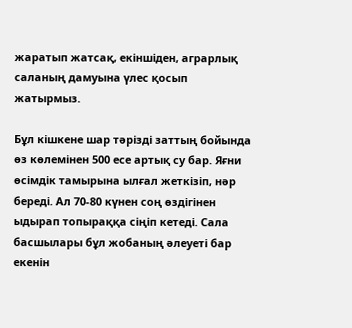жаратып жатсақ, екіншіден, аграрлық саланың дамуына үлес қосып жатырмыз.

Бұл кішкене шар тәрізді заттың бойында өз көлемінен 500 есе артық су бар. Яғни өсімдік тамырына ылғал жеткізіп, нәр береді. Ал 70-80 күнен соң өздігінен ыдырап топыраққа сіңіп кетеді. Сала басшылары бұл жобаның әлеуеті бар екенін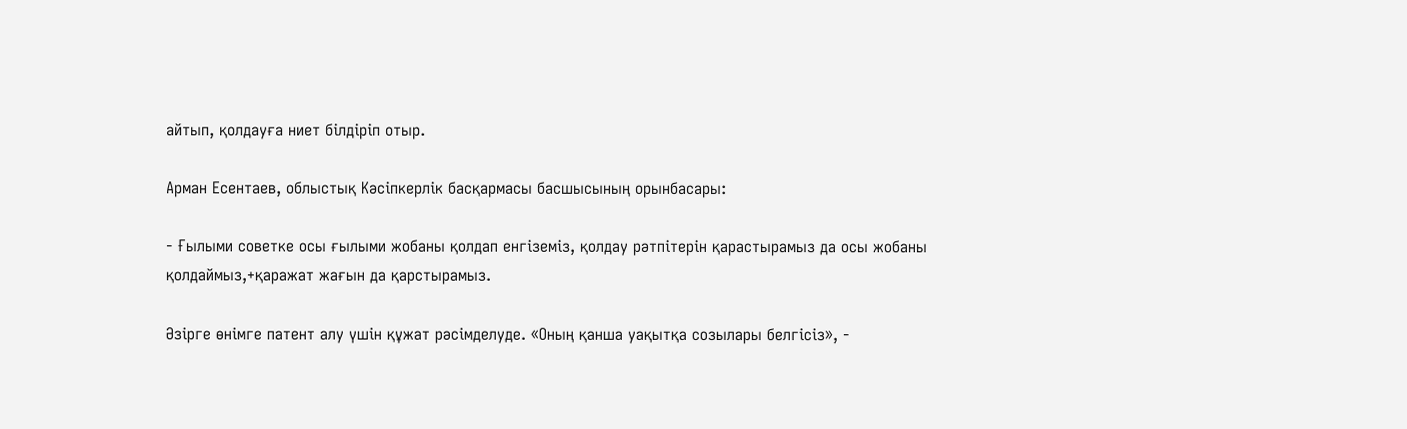айтып, қолдауға ниет білдіріп отыр.

Арман Есентаев, облыстық Кәсіпкерлік басқармасы басшысының орынбасары:

- Ғылыми советке осы ғылыми жобаны қолдап енгіземіз, қолдау рәтпітерін қарастырамыз да осы жобаны қолдаймыз,+қаражат жағын да қарстырамыз.

Әзірге өнімге патент алу үшін құжат рәсімделуде. «Оның қанша уақытқа созылары белгісіз», -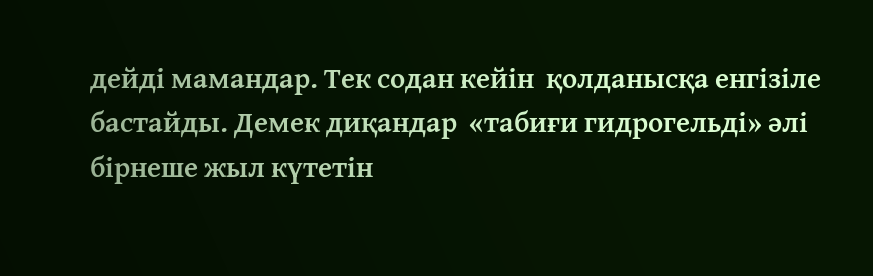дейді мамандар. Тек содан кейін  қолданысқа енгізіле бастайды. Демек диқандар  «табиғи гидрогельді» әлі бірнеше жыл күтетін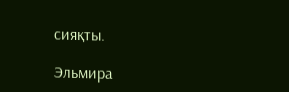сияқты.

Эльмира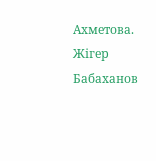Ахметова. Жігер Бабаханов